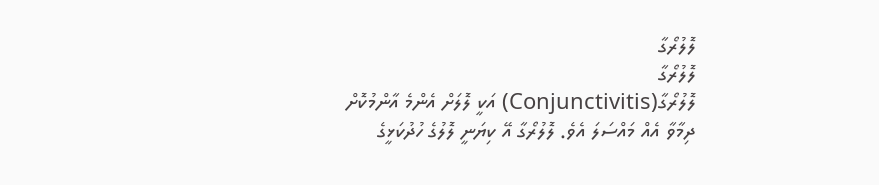ލޮލުރޯގާ
ލޮލުރޯގާ
ލޮލުރޯގާ(Conjunctivitis) އަކީ ލޮލަށް އެންމެ އާންމުކޮށް ދިމާވާ އެއް މައްސަލަ އެވެ. ލޮލުރޯގާ އޭ ކިޔަނީ ލޮލުގެ ހުދުކަޅީގެ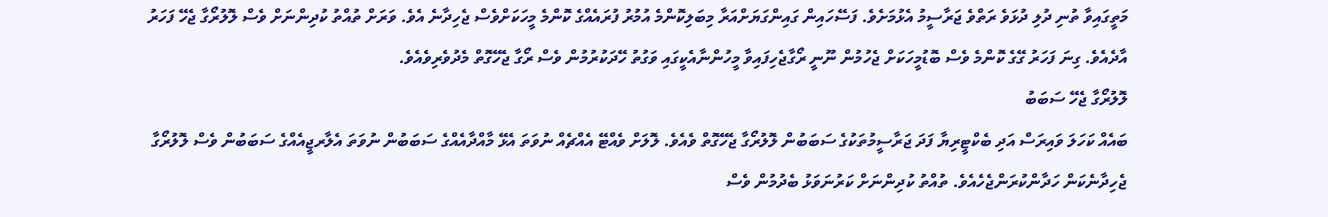މަތީގައިވާ ތުނި ދުލި ދުޅަވެ ރަތްވެ ޖަރާސީމު އެޅުމަށެވެ. ފަސޭހައިން ގައިންގަޔަށްއަރާ މިބަލިކޮންމެ އުމުރު ފުރައެއްގެ ކޮންމެ މީހަކަށްވެސް ޖެހިދާނެ އެވެ. ވަރަށް ތުއްތު ކުދިންނަށް ވެސް ލޮލުރޯގާ ޖެހޭ ފަހަރު އާދެއެވެ. ގިނަ ފަހަރު ގޭގެ ކޮންމެ ވެސް ބޮޑުމީހަކަށް ޖެހުމުން ނޫނީ ރޯގާޖެހިފައިވާ މީހުންނާއެކީގައި ވަގުތު ހޭދަކުރުމުން ވެސް ރޯގާ ޖެހޭގޮތް މެދުވެރިވެއެވެ.
ލޮލުރޯގާ ޖެހޭ ސަބަބު
ބައެއް ކަހަލަ ވައިރަސް އަދި ބެކްޓީރިޔާ ފަދަ ޖަރާސީމުތަކުގެ ސަބަބުން ލޮލުރޯގާ ޖެހޭގޮތް ވެއެވެ. ލޮލަށް ވެއްޓޭ އެއްޗެއް ނުވަތަ އެޅޭ މާއްދާއެއްގެ ސަބަބުން ނުވަތަ އެލާރޖީއެއްގެ ސަބަބުން ވެސް ލޮލުރޯގާ ޖެހިދާނެކަން ހަދާންކުރަންޖެހެއެވެ. ތުއްތު ކުދިންނަށް ކަރުނަވަޅު ބެދުމުން ވެސް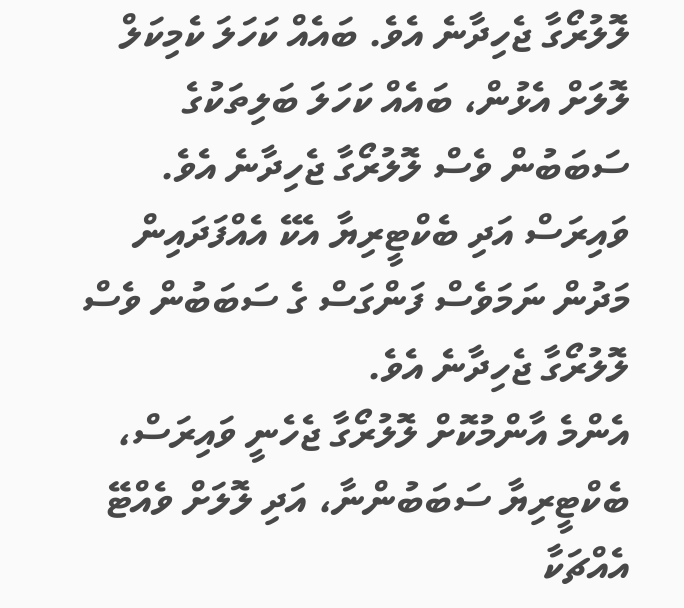ލޮލުރޯގާ ޖެހިދާނެ އެވެ. ބައެއް ކަހަލަ ކެމިކަލް ލޮލަށް އެޅުން، ބައެއް ކަހަލަ ބަލިތަކުގެ ސަބަބުން ވެސް ލޮލުރޯގާ ޖެހިދާނެ އެވެ. ވައިރަސް އަދި ބެކްޓީރިޔާ އެކޭ އެއްފަދައިން މަދުން ނަމަވެސް ފަންގަސް ގެ ސަބަބުން ވެސް ލޮލުރޯގާ ޖެހިދާނެ އެވެ.
އެންމެ އާންމުކޮށް ލޮލުރޯގާ ޖެހެނީ ވައިރަސް، ބެކްޓީރިޔާ ސަބަބުންނާ، އަދި ލޮލަށް ވެއްޓޭ އެއްޗަކާ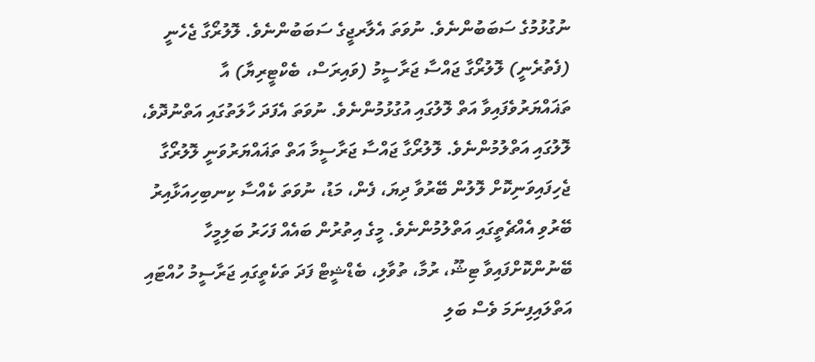ނުގުޅުމުގެ ސަބަބުންނެވެ. ނުވަތަ އެލާރޖީގެ ސަބަބުންނެވެ. ލޮލުރޯގާ ޖެހެނީ (ފެތުރެނީ) ލޮލުރޯގާ ޖައްސާ ޖަރާސީމު (ވައިރަސް، ބެކްޓީރިޔާ) އާ ތަޣައްޔަރުވެފައިވާ އަތް ލޮލުގައި އުގުޅުމުންނެވެ. ނުވަތަ އެފަދަ ހާލަތުގައި އަތްނުދޮވެ، ލޮލުގައި އަތްލުމުންނެވެ. ލޮލުރޯގާ ޖައްސާ ޖަރާސީމާ އަތް ތަޣައްޔަރުވަނީ ލޮލުރޯގާ ޖެހިފައިވަނިކޮށް ލޮލުން ބޭރުވާ ދިޔަ، ފެން، މަޑު، ނުވަތަ ކެއްސާ ކިނބިހިއަޅާއިރު ބޭރުވި އެއްޗެތީގައި އަތްލުމުންނެވެ. މީގެ އިތުރުން ބައެއް ފަހަރު ބަލިމީހާ ބޭނުންކޮށްފައިވާ ޓިޝޫ، ރުމާ، ތުވާލި، ބެޑްޝީޓް ފަދަ ތަކެތީގައި ޖަރާސީމު ހުއްޓައި އަތްލައިފިނަމަ ވެސް ބަލި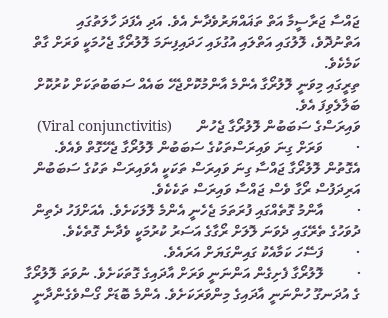ޖައްސާ ޖަރާސީމާ އަތް ތަޣައްޔަރުވެދާނެ އެވެ. އަދި އެފަދަ ހާލަތުގައި އަތްނުދޮވެ، ލޮލުގައި އަތްލައި އުގުޅައި ހަދައިފިނަމަ ލޮލުރޯގާ ޖެހުމަކީ ވަރަށް ގާތް ކަމެކެވެ.
ތިރީގައި މިވަނީ ލޮލުރޯގާ އެންމެ އާންމުކޮށްޖެހޭ ބައެއް ސަބަބުތަކަށް ކުރުކޮށް ބަލާލެވިފަ އެވެ.
ވައިރަސްގެ ސަބަބުން ލޮލުރޯގާ ޖެހުން       (Viral conjunctivitis)
·         ވަރަށް ގިނަ ވައިރަސްތަކުގެ ސަބަބުން ލޮލުރޯގާ ޖެހޭގޮތް ވެއެވެ. އެގޮތުން ލޮލުރޯގާ ޖައްސާ ގިނަ ވައިރަސް ތަކަކީ އެވައިރަސް ތަކުގެ ސަބަބުން އަރިދަފުސް ރޯގާ ވެސް ޖައްސާ ވައިރަސް ތަކެކެވެ.
·         އާންމު ގޮތެއްގައި ފުރަތަމަ ޖެހެނީ އެންމެ ލޮލަކަށެވެ. އެއަށްފަހު ދެތިން ދުވަހުގެ ތެރޭގައި ދެވަނަ ލޮލަށް ރޯގާގެ އަސަރު ކުރުމަކީ ވެދާނެ ގޮތެކެވެ.
·         ފަސޭހަ ކަމާއެކު ގައިންގަޔަށް އަރައެވެ.
·         ލޮލުރޯގާ ފެށިގެން އަންނަނީ ވަރަށް އާދައިގެ ގޮތަކަށެވެ. ނުވަތަ ލޮލުރޯގާ ގެ އުދަނގޫ ހުންނަނީ އާދައިގެ މިންވަރަކަށެވެ. އެންމެ ބޮޑަށް ގޯސްވެގެންދާނީ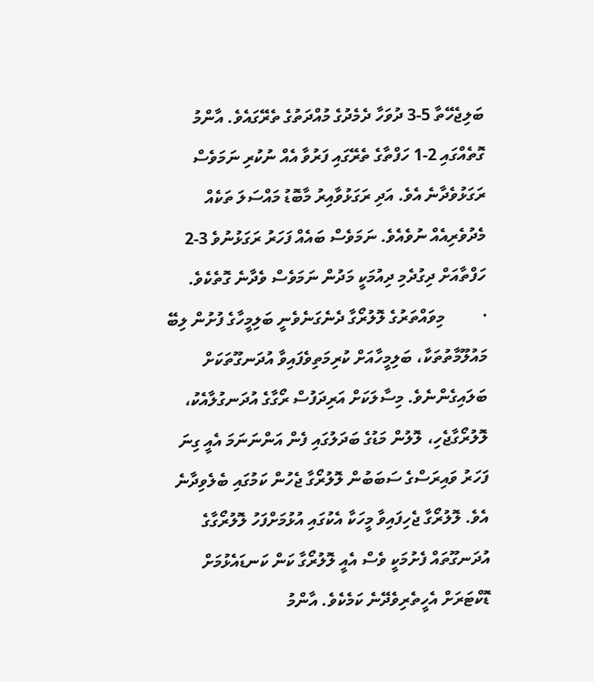ބަލިޖެހޭތާ 5-3 ދުވަހާ ދެމެދުގެ މުއްދަތުގެ ތެރޭގައެވެ. އާންމު ގޮތެއްގައި 2-1 ހަފްތާގެ ތެރޭގައި ފަރުވާ އެއް ނުކުރި ނަމަވެސް ރަގަޅުވެދާނެ އެވެ. އަދި ރަގަޅުވާއިރު މާބޮޑު މައްސަލަ ތަކެއް މެދުވެރިއެއް ނުވެއެވެ. ނަމަވެސް ބައެއް ފަހަރު ރަގަޅުނުވެ 3-2 ހަފްތާއަށް ދިގުދެމި ދިއުމަކީ މަދުން ނަމަވެސް ވެދާނެ ގޮތެކެވެ.
·         މިވައްތަރުގެ ލޮލުރޯގާ ދެނެގަނެވެނީ ބަލިމީހާގެ ފުށުން ލިބޭ މައުލޫމާތުތަކާ، ބަލިމީހާއަށް ކުރިމަތިވެފައިވާ އުދަނގޫތަކަށް ބަލައިގެންނެވެ. މިސާލަކަށް އަރިދަފުސް ރޯގާގެ އުދަނގުލާއެކު، ލޮލުރޯގާޖެހި، ލޮލުން މަޑުގެ ބަދަލުގައި ފެން އަންނަނަމަ އެއީ ގިނަ ފަހަރު ވައިރަސްގެ ސަބަބުން ލޮލުރޯގާ ޖެހުން ކަމުގައި ބެލެވިދާނެ އެވެ. ލޮލުރޯގާ ޖެހިފައިވާ މީހަކާ އެކުގައި އުޅުމަށްފަހު ލޮލުރޯގާގެ އުދަނގޫތައް ފެށުމަކީ ވެސް އެއީ ލޮލުރޯގާ ކަން ކަނޑައެޅުމަށް ޑޮކްޓަރަށް އެހީތެރިވެދޭނެ ކަމެކެވެ. އާންމު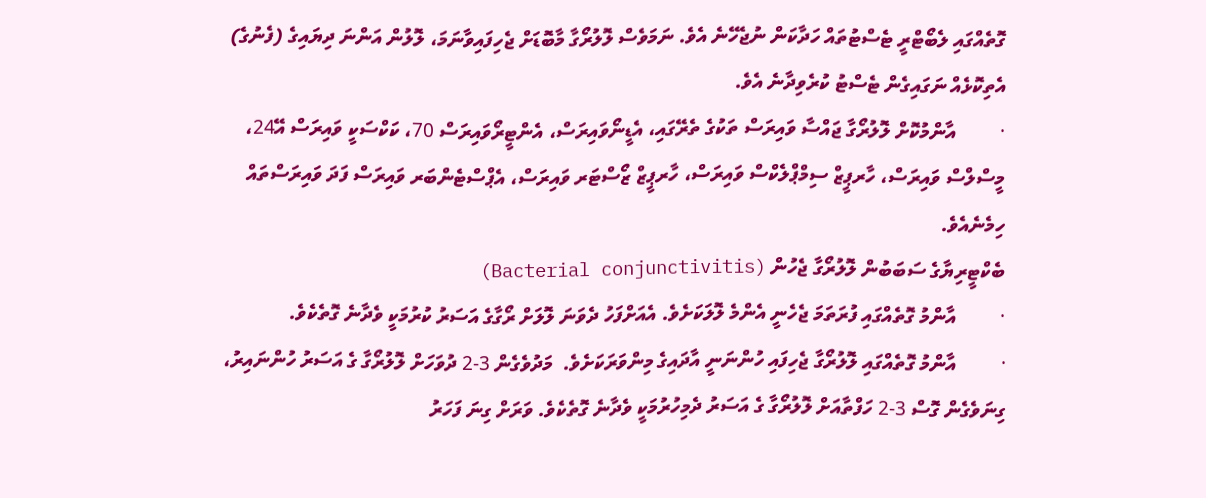ގޮތެއްގައި ލެބޯޓްރީ ޓެސްޓުތައް ހަދާކަން ނުޖެހޭނެ އެވެ. ނަމަވެސް ލޮލުރޯގާ މާބޮޑަށް ޖެހިފައިވާނަމަ، ލޮލުން އަންނަ ދިޔައިގެ (ފެނުގެ) އެތިކޮޅެއް ނަގައިގެން ޓެސްޓު ކުރެވިދާނެ އެވެ.
·         އާންމުކޮށް ލޮލުރޯގާ ޖައްސާ ވައިރަސް ތަކުގެ ތެރޭގައި، އެޑީނޯވައިރަސް، އެންޓީރޯވައިރަސް 70، ކަކްސަކީ ވައިރަސް އޭ24، މީސްލްސް ވައިރަސް، ހާރޕީޒް ސިމްޕްލެކްސް ވައިރަސް، ހާރޕީޒް ޒޯސްޓަރ ވައިރަސް، އެޕްސްޓެންބަރ ވައިރަސް ފަދަ ވައިރަސްތައް ހިމެނެއެވެ.
ބެކްޓީރިޔާގެ ސަބަބުން ލޮލުރޯގާ ޖެހުން (Bacterial conjunctivitis)
·         އާންމު ގޮތެއްގައި ފުރަތަމަ ޖެހެނީ އެންމެ ލޮލަކަށެވެ. އެއަށްފަހު ދެވަނަ ލޮލަށް ރޯގާގެ އަސަރު ކުރުމަކީ ވެދާނެ ގޮތެކެވެ.
·         އާންމު ގޮތެއްގައި ލޮލުރޯގާ ޖެހިފައި ހުންނަނީ އާދައިގެ މިންވަރަކަށެވެ.  މަދުވެގެން 3-2 ދުވަހަށް ލޮލުރޯގާ ގެ އަސަރު ހުންނައިރު، ގިނަވެގެން ގޮސް 3-2 ހަފްތާއަށް ލޮލުރޯގާ ގެ އަސަރު ދެމިހުރުމަކީ ވެދާނެ ގޮތެކެވެ. ވަރަށް ގިނަ ފަހަރު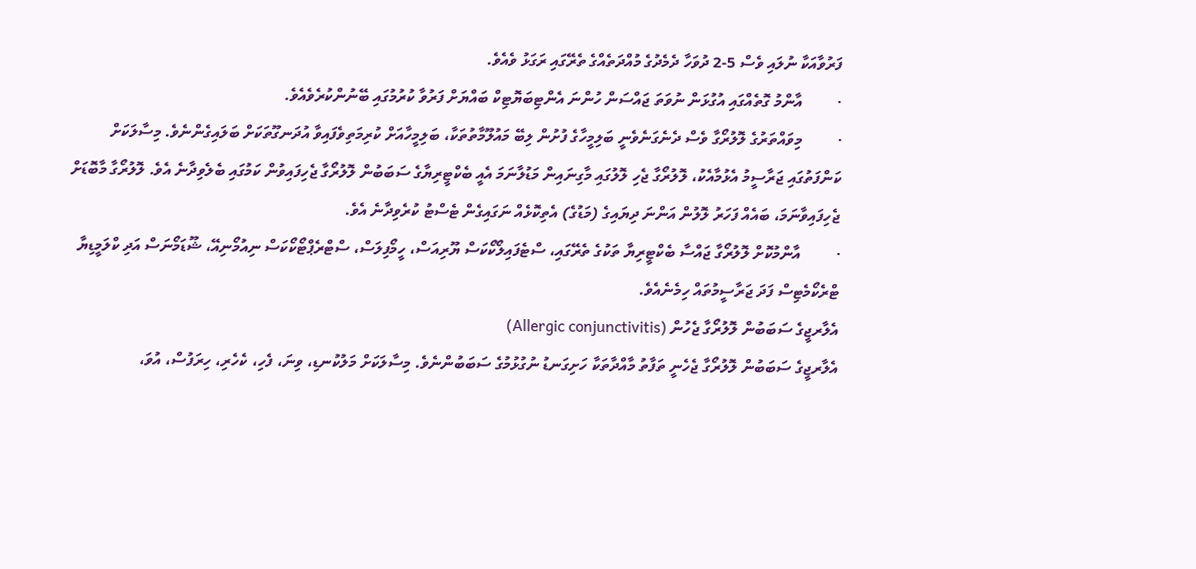ފަރުވާއަކާ ނުލައި ވެސް 5-2 ދުވަހާ ދެމެދުގެ މުއްދަތެއްގެ ތެރޭގައި ރަގަޅު ވެއެވެ.
·         އާންމު ގޮތެއްގައި އުގުޅަން ނުވަތަ ޖައްސަން ހުންނަ އެންޓިބަޔޮޓިކް ބައްޔަށް ފަރުވާ ކުރުމުގައި ބޭނުންކުރެވެއެވެ.
·         މިވައްތަރުގެ ލޮލުރޯގާ ވެސް ދެނެގަނެވެނީ ބަލިމީހާގެ ފުށުން ލިބޭ މައުލޫމާތުތަކާ، ބަލިމީހާއަށް ކުރިމަތިވެފައިވާ އުދަނގޫތަކަށް ބަލައިގެންނެވެ. މިސާލަކަށް ކަންފަތުގައި ޖަރާސީމު އެޅުމާއެކު، ލޮލުރޯގާ ޖެހި ލޮލުގައި މާގިނައިން މަޑުލާނަމަ އެއީ ބެކްޓީރިޔާގެ ސަބަބުން ލޮލުރޯގާ ޖެހިފައިވުން ކަމުގައި ބެލެވިދާނެ އެވެ. ލޮލުރޯގާ މާބޮޑަށް ޖެހިފައިވާނަމަ، ބައެއް ފަހަރު ލޮލުން އަންނަ ދިޔައިގެ (މަޑުގެ) އެތިކޮޅެއް ނަގައިގެން ޓެސްޓު ކުރެވިދާނެ އެވެ.
·         އާންމުކޮށް ލޮލުރޯގާ ޖައްސާ ބެކްޓީރިޔާ ތަކުގެ ތެރޭގައި، ސްޓެފައިލޯކޯކަސް ޔޫރިއަސް، ހީމޯފިލަސް، ސްޓްރެޕްޓޯކޯކަސް ނިއުމޯނިއޭ، ޝޫޑަމޯނަސް އަދި ކްލަމީޑިޔާ ޓްރެކޯމެޓިސް ފަދަ ޖަރާސީމުތައް ހިމެނެއެވެ.
އެލާރޖީގެ ސަބަބުން ލޮލުރޯގާ ޖެހުން (Allergic conjunctivitis)
އެލާރޖީގެ ސަބަބުން ލޮލުރޯގާ ޖެހެނީ ތަފާތު މާއްދާތަކާ ހަށިގަނޑު ނުގުޅުމުގެ ސަބަބުންނެވެ. މިސާލަކަށް މަލުކުނޑި، ވިނަ، ފެހި، ކެހެރި، ހިރަފުސް، އުވަ،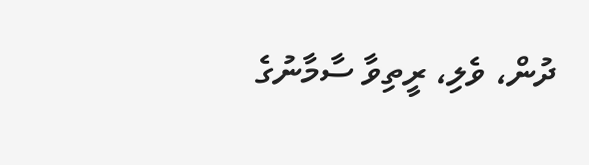ދުން، ވެލި، ރީތިވާ ސާމާނުގެ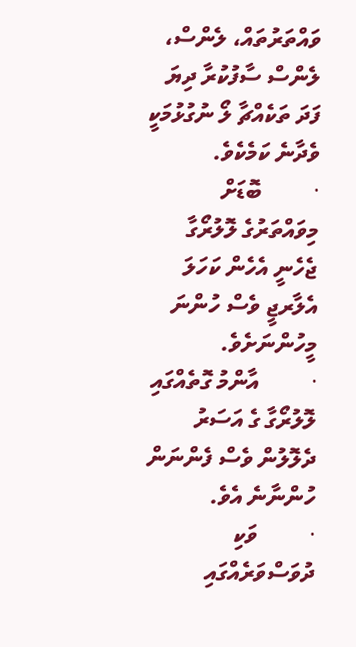ވައްތަރުތައް، ލެންސް، ލެންސް ސާފުކުރާ ދިޔަ ފަދަ ތަކެއްޗާ ލޯ ނުގުޅުމަކީ ވެދާނެ ކަމެކެވެ.
·         ބޮޑަށް މިވައްތަރުގެ ލޮލުރޯގާ ޖެހެނީ އެހެން ކަހަލަ އެލާރޖީ ވެސް ހުންނަ މީހުންނަށެވެ.
·         އާންމު ގޮތެއްގައި ލޮލުރޯގާ ގެ އަސަރު ދެލޮލުން ވެސް ފެންނަން ހުންނާނެ އެވެ.
·         ވަކި ދުވަސްވަރެއްގައި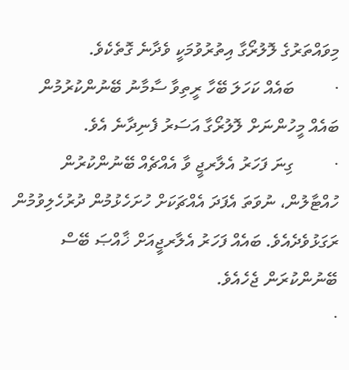މިވައްތަރުގެ ލޮލުރޯގާ އިތުރުވުމަކީ ވެދާނެ ގޮތެކެވެ.
·         ބައެއް ކަހަލަ ބޭހާ ރީތިވާ ސާމާނު ބޭނުންކުރުމުން ބައެއް މީހުންނަށް ލޮލުރޯގާ އަސަރު ފެނިދާނެ އެވެ.
·         ގިނަ ފަހަރު އެލާރޖީ ވާ އެއްޗެއް ބޭނުންކުރުން ހުއްޓާލުން، ނުވަތަ އެފަދަ އެއްޗަކަށް ހުށަހެޅުމުން ދުރުހެލިވުމުން ރަގަޅުވެދެއެވެ. ބައެއް ފަހަރު އެލާރޖީއަށް ޚާއްޞަ ބޭސް ބޭނުންކުރަން ޖެހެއެވެ.
·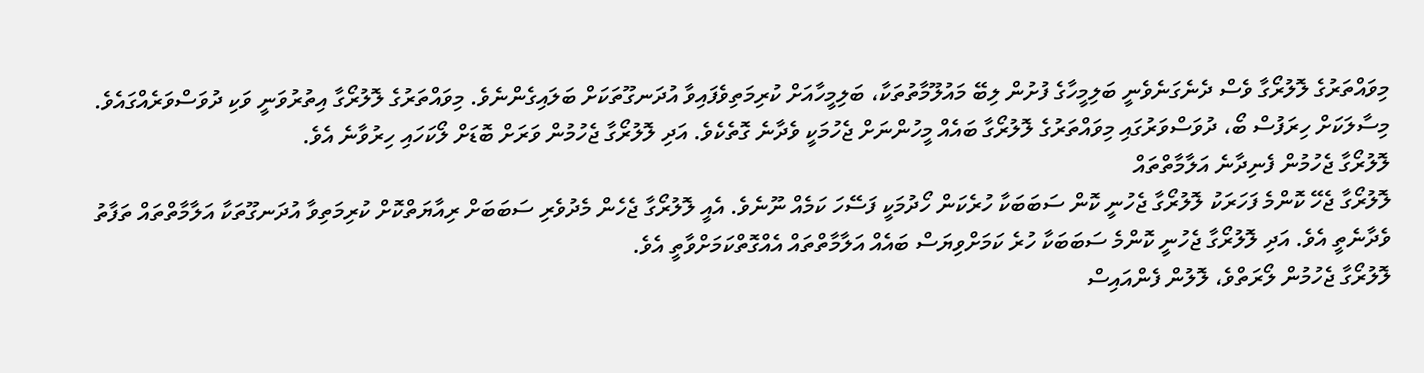މިވައްތަރުގެ ލޮލުރޯގާ ވެސް ދެނެގަނެވެނީ ބަލިމީހާގެ ފުށުން ލިބޭ މައުލޫމާތުތަކާ، ބަލިމީހާއަށް ކުރިމަތިވެފައިވާ އުދަނގޫތަކަށް ބަލައިގެންނެވެ. މިވައްތަރުގެ ލޮލުރޯގާ އިތުރުވަނީ ވަކި ދުވަސްވަރެއްގައެވެ. މިސާލަކަށް ހިރަފުސް ބޯ، ދުވަސްވަރުގައި މިވައްތަރުގެ ލޮލުރޯގާ ބައެއް މީހުންނަށް ޖެހުމަކީ ވެދާނެ ގޮތެކެވެ. އަދި ލޮލުރޯގާ ޖެހުމުން ވަރަށް ބޮޑަށް ލޯކަހައި ހިރުވާނެ އެވެ.
ލޮލުރޯގާ ޖެހުމުން ފެނިދާނެ އަލާމާތްތައް
ލޮލުރޯގާ ޖެހޭ ކޮންމެ ފަހަރަކު ލޮލުރޯގާ ޖެހުނީ ކޮން ސަބަބަކާ ހުރެކަން ހޯދުމަކީ ފަސޭހަ ކަމެއް ނޫނެވެ. އެއީ ލޮލުރޯގާ ޖެހެން މެދުވެރި ސަބަބަށް ރިއާޔަތްކޮށް ކުރިމަތިވާ އުދަނގޫތަކާ އަލާމާތްތައް ތަފާތު ވެދާނެތީ އެވެ. އަދި ލޮލުރޯގާ ޖެހުނީ ކޮންމެ ސަބަބަކާ ހުރެ ކަމަށްވިޔަސް ބައެއް އަލާމާތްތައް އެއްގޮތްކަމަށްވާތީ އެވެ.
ލޮލުރޯގާ ޖެހުމުން ލޯރަތްވެ، ލޮލުން ފެންއައިސް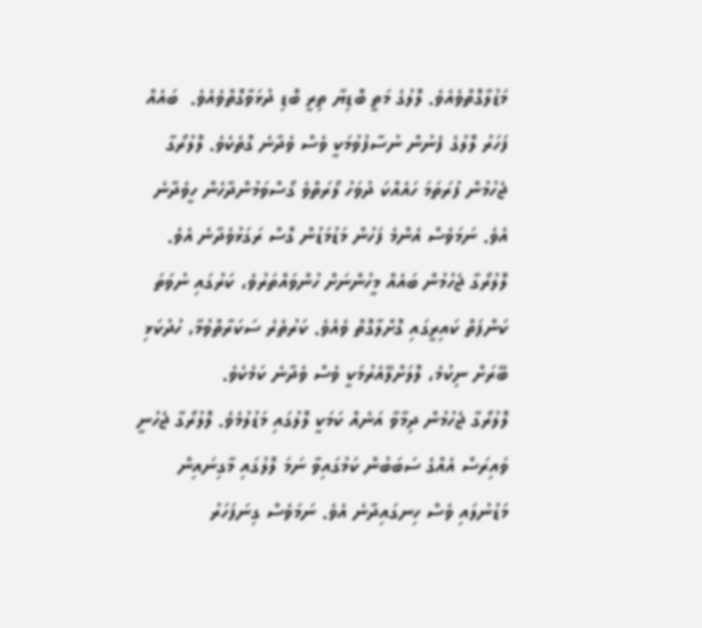މަޑުލާގޮތްވެއެވެ. ލޮލުގެ މަތީ ބޮޑިޔާ ތިރީ ބޮޑި ދުޅަވާގޮތްވެއެވެ.  ބައެއް ފަހަރު ލޮލުގެ ފެނުން ނުސާފުވުމަކީ ވެސް ވެދާނެ ގޮތެކެވެ. ލޮލުރޯގާ ޖެހުމުން ފުރަތަމަ ހައެއްކަ ދުވަހު ލޯރަތްވެ ގޯސްވަމުންދާހެން ހީވެދާނެ އެވެ. ނަމަވެސް އެންމެ ފަހުން މަޑުމަޑުން ގޮސް ރަގަޅުވެދާނެ އެވެ. ލޮލުރޯގާ ޖެހުމުން ބައެއް މީހުންނަށް ހުންވައްތަރުވެ، ކަރުގައި ނުވަތަ ކަންފަތް ކައިރީގައި ގޮށްލާގޮތް ވެއެވެ. ކަރުތެރެ ސަކަރާތްވުމާ، ހުދުކަޅި ބޭރަށް ނިކުމެ، ލޮލަށްލޭއެރުމަކީ ވެސް ވެދާނެ ކަމެކެވެ.
ލޮލުރޯގާ ޖެހުމުން ދިމާވާ އަނެއް ކަމަކީ ލޮލުގައި މަޑުލުމެވެ. ލޮލުރޯގާ ޖެހުނީ ވައިރަސް އެއްގެ ސަބަބުން ކަމުގައިވާ ނަމަ ލޮލުގައި މާގިނައިން މަޑުނުލައި ވެސް ހިނގައިދާނެ އެވެ. ނަމަވެސް ގިނަފަހަރު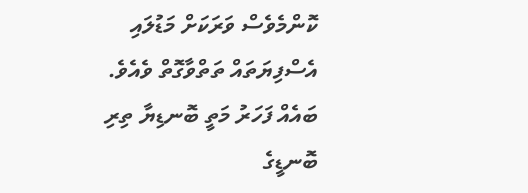ކޮންމެވެސް ވަރަކަށް މަޑުލައި އެސްފިޔަތައް ތަތްވާގޮތް ވެއެވެ. ބައެއް ފަހަރު މަތީ ބޮނޑިޔާ ތިރި ބޮނޑީގެ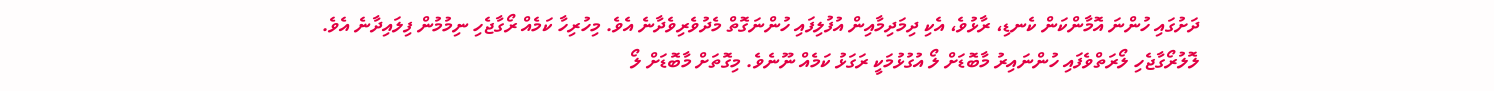ދަށުގައި ހުންނަ އޮމާންކަން ކެނޑި، ރާޅުވެ، އެކި ދިމަދިމާއިން އުފުލިފައި ހުންނަގޮތް މެދުވެރިވެދާނެ އެވެ. މިހުރިހާ ކަމެއް ރޯގާޖެހި ނިމުމުން ފިލައިދާނެ އެވެ.
ލޮލުރޯގާޖެހި ލޯރަތްވެފައި ހުންނައިރު މާބޮޑަށް ލޯ އުގުޅުމަކީ ރަގަޅު ކަމެއް ނޫނެވެ. މިގޮތަށް މާބޮޑަށް ލޯ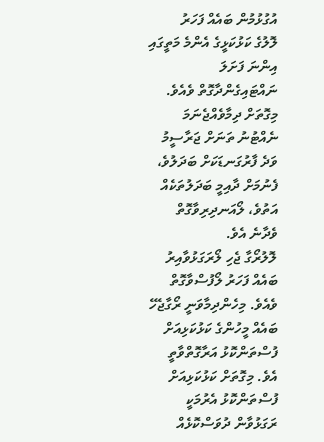އުގުޅުމުން ބައެއް ފަހަރު
ލޮލުގެ ކަޅުކަޅީގެ އެންމެ މަތީގައި އިންނަ ފަށަލަ ނައްޓައިގެންދާގޮތް ވެއެވެ.  މިގޮތަށް ދިމާވެއްޖެނަމަ ނެއްޓުނު ތަނަށް ޖަރާސީމު ވަދެ ފާރުގަނޑަކަށް ބަދަލުވެ، ފެނުމަށް ދާއިމީ ބަދަލުތަކެއް އަތުވެ، ލޯއަނދިރިވާގޮތް ވެދާނެ އެވެ.
ލޮލުރޯގާ ޖެހި ލޯރަގަޅުވާއިރު ބައެއް ފަހަރު ލޯފުސްވާގޮތް ވެއެވެ. މިހެންދިމާވަނީ ރޯގާޖެހޭ ބައެއް މީހުންގެ ކަޅުކަޅިއަށް ފުސްތަންކޮޅު އަރާގޮތްވާތީ އެވެ. މިގޮތަށް ކަޅުކަޅިއަށް ފުސްތަންކޮޅު އެރުމަކީ ރަގަޅުވާން ދުވަސްކޮޅެއް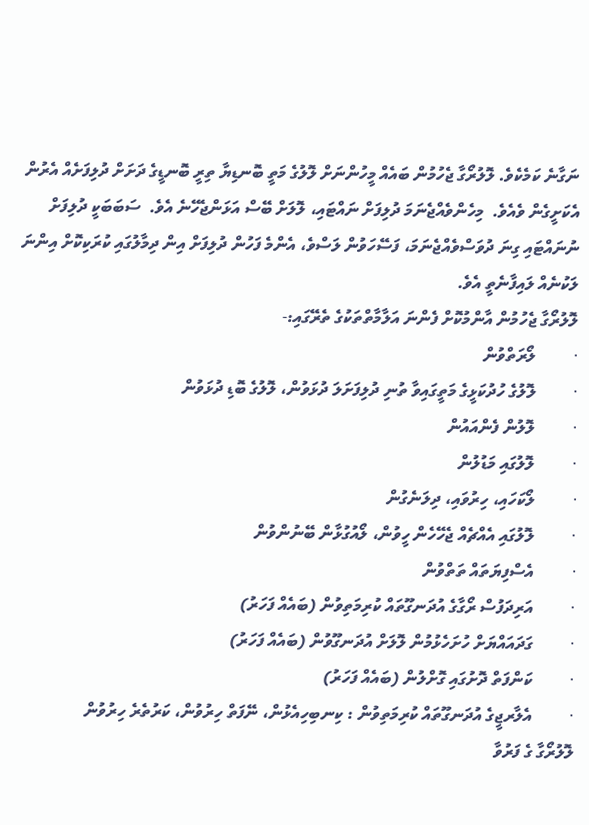ނަގާނެ ކަމެކެވެ. ލޮލުރޯގާ ޖެހުމުން ބައެއް މީހުންނަށް ލޮލުގެ މަތީ ބޮނޑިޔާ ތިރީ ބޮނޑީގެ ދަށަށް ދުލިފަށެއް އެރުން އެކަށީގެން ވެއެވެ.  މިހެންވެއްޖެނަމަ ދުލިފަށް ނައްޓައި، ލޮލަށް ބޭސް އަޅަންޖެހޭނެ އެވެ.  ސަބަބަކީ ދުލިފަށް ނުނައްޓައި ގިނަ ދުވަސްވެއްޖެނަމަ، ފަސޭހަވުން ލަސްވެ، އެންމެ ފަހުން ދުލިފަށް އިން ދިމާލުގައި ކުރަކިކޮށް އިންނަ ލަކުނެއް ލައިފާނެތީ އެވެ.
ލޮލުރޯގާ ޖެހުމުން އާންމުކޮށް ފެންނަ އަލާމާތްތަކުގެ ތެރޭގައި:-
·         ލޯރަތްވުން
·         ލޮލުގެ ހުދުކަޅީގެ މަތީގައިވާ ތުނި ދުލިފަށަލަ ދުޅަވުން، ލޮލުގެ ބޮޑި ދުޅަވުން
·         ލޮލުން ފެންއައުން
·         ލޮލުގައި މަޑުލުން
·         ލޯކަހައި، ހިރުވައި، ދިލަނެގުން
·         ލޮލުގައި އެއްޗެއް ޖެހޭހެން ހީވުން، ލޯއުގުޅާން ބޭނުންވުން
·         އެސްފިޔަތައް ތަތްވުން
·         އަރިދަފުސް ރޯގާގެ އުދަނގޫތައް ކުރިމަތިވުން (ބައެއް ފަހަރު)
·         ގަދައައްޔަށް ހުށަހެޅުމުން ލޮލަށް އުދަނގޫވުން (ބައެއް ފަހަރު)
·         ކަންފަތް ދޮށުގައި ގޮށްލުން (ބައެއް ފަހަރު)
·         އެލާރޖީގެ އުދަނގޫތައް ކުރިމަތިވުން : ކިނބިހިއެޅުން، ނޭފަތް ހިރުވުން، ކަރުތެރެ ހިރުވުން
ލޮލުރޯގާ ގެ ފަރުވާ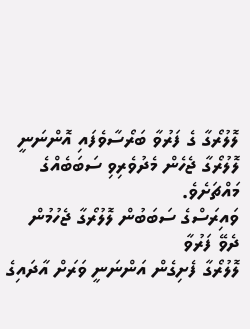ލޮލުރޯގާ ގެ ފަރުވާ ބަރޯސާވެފައި އޮންނަނީ ލޮލުރޯގާ ޖެހެން މެދުވެރިވި ސަބަބެއްގެ މައްޗަށެވެ.
ވައިރަސްގެ ސަބަބުން ލޮލުރޯގާ ޖެހުމުން ދެވޭ ފަރުވާ
ލޮލުރޯގާ ފެށިގެން އަންނަނީ ވަރަށް އާދައިގެ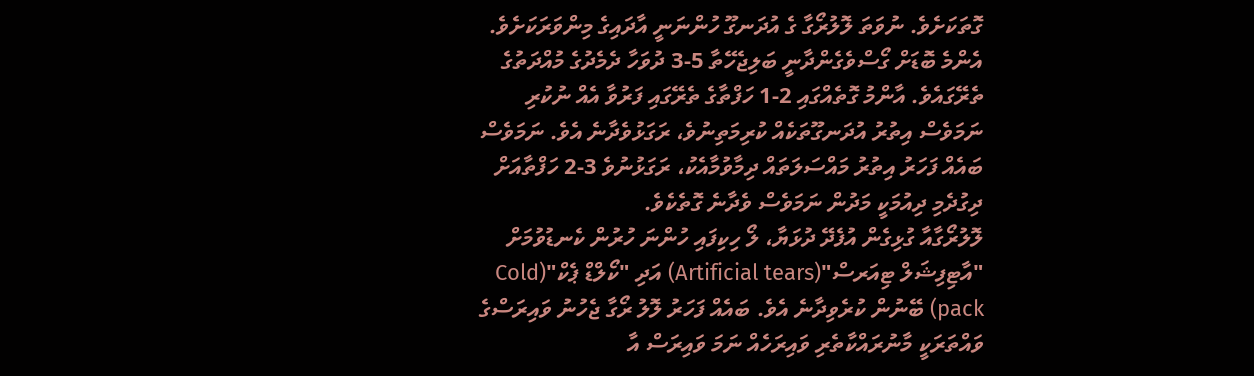ގޮތަކަށެވެ. ނުވަތަ ލޮލުރޯގާ ގެ އުދަނގޫ ހުންނަނީ އާދައިގެ މިންވަރަކަށެވެ. އެންމެ ބޮޑަށް ގޯސްވެގެންދާނީ ބަލިޖެހޭތާ 5-3 ދުވަހާ ދެމެދުގެ މުއްދަތުގެ ތެރޭގައެވެ. އާންމު ގޮތެއްގައި 2-1 ހަފްތާގެ ތެރޭގައި ފަރުވާ އެއް ނުކުރި ނަމަވެސް އިތުރު އުދަނގޫތަކެއް ކުރިމަތިނުވެ، ރަގަޅުވެދާނެ އެވެ. ނަމަވެސް ބައެއް ފަހަރު އިތުރު މައްސަލަތައް ދިމާވުމާއެކު، ރަގަޅުނުވެ 3-2 ހަފްތާއަށް ދިގުދެމި ދިއުމަކީ މަދުން ނަމަވެސް ވެދާނެ ގޮތެކެވެ.
ލޮލުރޯގާއާ ގުޅިގެން އުފެދޭ ދުޅަޔާ، ލޯ ހިކިފައި ހުންނަ ހުރުން ކެނޑުވުމަށް "އާޓިފިޝަލް ޓިއަރސް"(Artificial tears) އަދި "ކޯލްޑް ޕެކް"(Cold pack) ބޭނުން ކުރެވިދާނެ އެވެ. ބައެއް ފަހަރު ލޮލު ރޯގާ ޖެހުނު ވައިރަސްގެ ވައްތަރަކީ މާނުރައްކާތެރި ވައިރަހެއް ނަމަ ވައިރަސް އާ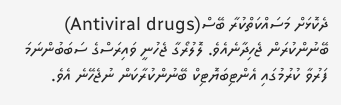ދެކޮޅަށް މަސައްކަތްކުރާ ބޭސް(Antiviral drugs) ބޭނުންކުރަން ޖެހިދާނެއެވެ. ލޮލުރޯގާ ޖެހުނީ ވައިރަސްގެ ސަބަބުންނަމަ ފަރުވާ ކުރުމުގައި އެންޓިބަޔޮޓިކް ބޭނުންކުރާކަން ނުޖެހޭނެ އެވެ.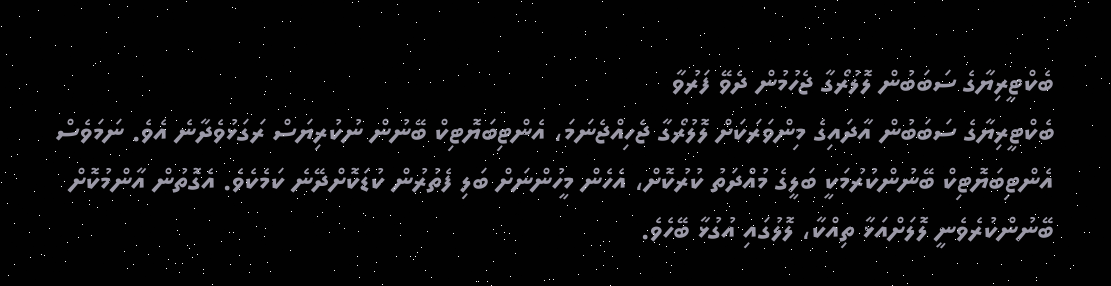ބެކްޓީރިޔާގެ ސަބަބުން ލޮލުރޯގާ ޖެހުމުން ދެވޭ ފަރުވާ
ބެކްޓީރިޔާގެ ސަބަބުން އާދައިގެ މިންވަރަކަށް ލޮލުރޯގާ ޖެހިއްޖެނަމަ، އެންޓިބަޔޮޓިކް ބޭނުން ނުކުރިޔަސް ރަގަޅުވެދާނެ އެވެ. ނަމަވެސް އެންޓިބަޔޮޓިކް ބޭނުންކުރުމަކީ ބަލީގެ މުއްދަތު ކުރުކޮށް، އެހެން މީހުންނަށް ބަލި ފެތުރުން ކުޑަކޮށްދޭނެ ކަމެކެވެ. އެގޮތުން އާންމުކޮށް ބޭނުންކުރެވެނީ ލޮލަށްއަޅާ ތިއްކާ، ލޮލުގައި އުގުޅާ ބޭހެވެ.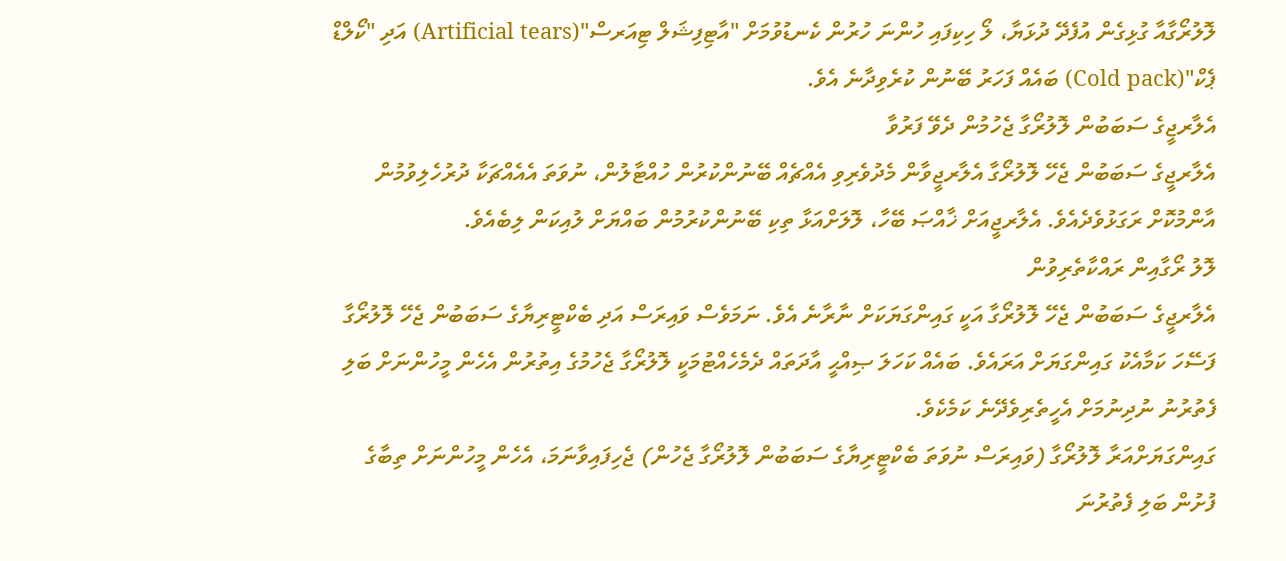ލޮލުރޯގާއާ ގުޅިގެން އުފެދޭ ދުޅަޔާ، ލޯ ހިކިފައި ހުންނަ ހުރުން ކެނޑުވުމަށް "އާޓިފިޝަލް ޓިއަރސް"(Artificial tears) އަދި "ކޯލްޑް ޕެކް"(Cold pack) ބައެއް ފަހަރު ބޭނުން ކުރެވިދާނެ އެވެ.
އެލާރޖީގެ ސަބަބުން ލޮލުރޯގާ ޖެހުމުން ދެވޭ ފަރުވާ
އެލާރޖީގެ ސަބަބުން ޖެހޭ ލޮލުރޯގާ އެލާރޖީވާން މެދުވެރިވި އެއްޗެއް ބޭނުންކުރުން ހުއްޓާލުން، ނުވަތަ އެއެއްޗަކާ ދުރުހެލިވުމުން އާންމުކޮށް ރަގަޅުވެދެއެވެ. އެލާރޖީއަށް ޚާއްޞަ ބޭހާ، ލޮލަށްއަޅާ ތިކި ބޭނުންކުރުމުން ބައްޔަށް ލުއިކަން ލިބެއެވެ.
ލޮލު ރޯގާއިން ރައްކާތެރިވުން
އެލާރޖީގެ ސަބަބުން ޖެހޭ ލޮލުރޯގާ އަކީ ގައިންގަޔަކަށް ނާރާނެ އެވެ. ނަމަވެސް ވައިރަސް އަދި ބެކްޓީރިޔާގެ ސަބަބުން ޖެހޭ ލޮލުރޯގާ ފަސޭހަ ކަމާއެކު ގައިންގަޔަށް އަރައެވެ. ބައެއް ކަހަލަ ޞިއްޙީ އާދަތައް ދެމެހެއްޓުމަކީ ލޮލުރޯގާ ޖެހުމުގެ އިތުރުން އެހެން މީހުންނަށް ބަލި ފެތުރުނު ނުދިނުމަށް އެހީތެރިވެދޭނެ ކަމެކެވެ.
ގައިންގަޔަށްއަރާ ލޮލުރޯގާ (ވައިރަސް ނުވަތަ ބެކްޓީރިޔާގެ ސަބަބުން ލޮލުރޯގާ ޖެހުން) ޖެހިފައިވާނަމަ، އެހެން މީހުންނަށް ތިބާގެ ފުށުން ބަލި ފެތުރުނަ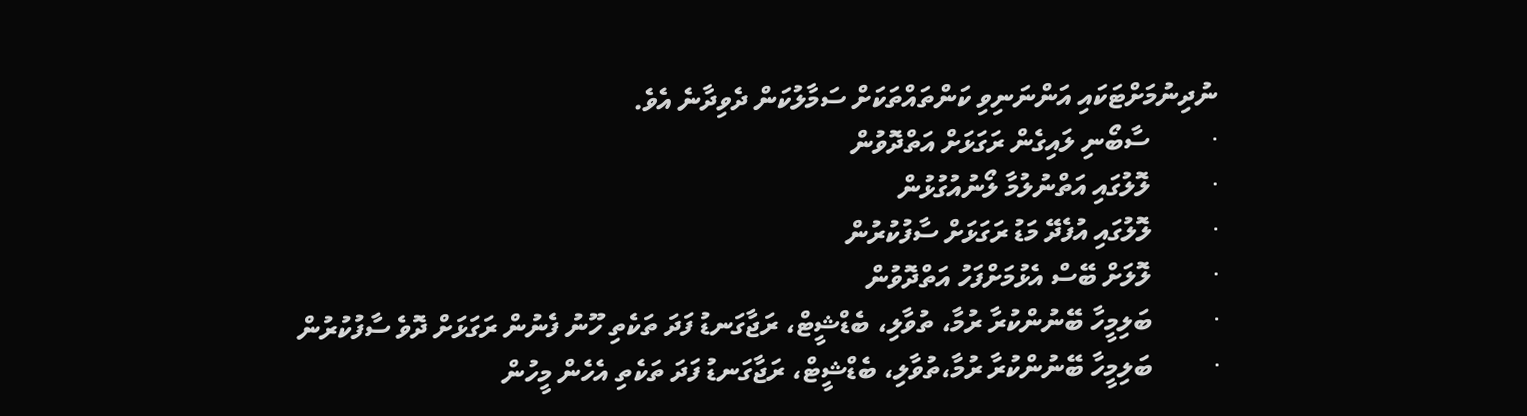ނުދިނުމަށްޓަކައި އަންނަނިވި ކަންތައްތަކަށް ސަމާލުކަން ދެވިދާނެ އެވެ.
·         ސާބޯނި ލައިގެން ރަގަޅަށް އަތްދޮވުން
·         ލޮލުގައި އަތްނުލުމާ ލޯނުއުގުޅުން
·         ލޮލުގައި އުފެދޭ މަޑު ރަގަޅަށް ސާފުކުރުން
·         ލޮލަށް ބޭސް އެޅުމަށްފަހު އަތްދޮވުން
·         ބަލިމީހާ ބޭނުންކުރާ ރުމާ، ތުވާލި، ބެޑްޝީޓް، ރަޖާގަނޑު ފަދަ ތަކެތި ހޫނު ފެނުން ރަގަޅަށް ދޮވެ ސާފުކުރުން
·         ބަލިމީހާ ބޭނުންކުރާ ރުމާ،ތުވާލި، ބެޑްޝީޓް، ރަޖާގަނޑު ފަދަ ތަކެތި އެހެން މީހުން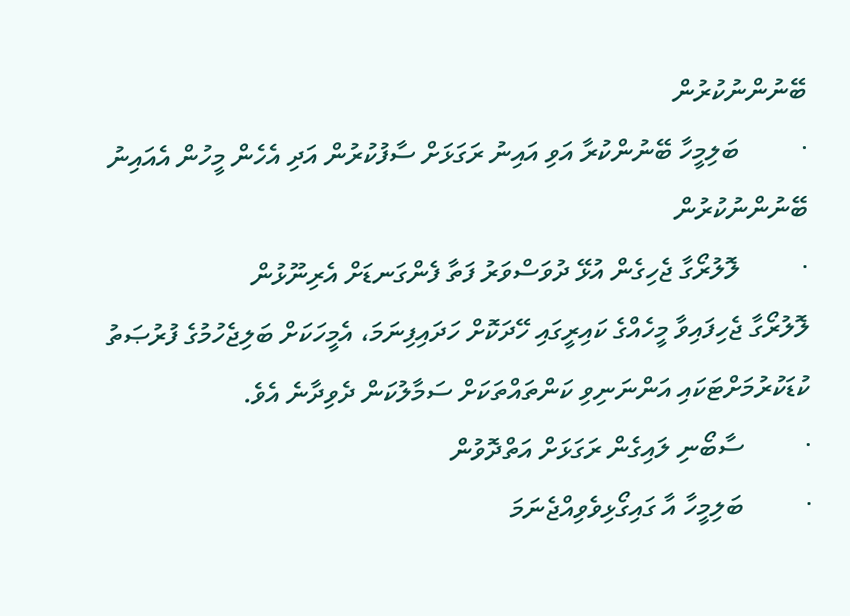ބޭނުންނުކުރުން
·         ބަލިމީހާ ބޭނުންކުރާ އަވި އައިނު ރަގަޅަށް ސާފުކުރުން އަދި އެހެން މީހުން އެއައިނު ބޭނުންނުކުރުން
·         ލޮލުރޯގާ ޖެހިގެން އުޅޭ ދުވަސްވަރު ފަތާ ފެންގަނޑަށް އެރިނޫޅުން
ލޮލުރޯގާ ޖެހިފައިވާ މީހެއްގެ ކައިރީގައި ހޭދަކޮށް ހަދައިފިނަމަ، އެމީހަކަށް ބަލިޖެހުމުގެ ފުރުޞަތު ކުޑަކުރުމަށްޓަކައި އަންނަނިވި ކަންތައްތަކަށް ސަމާލުކަން ދެވިދާނެ އެވެ.
·         ސާބޯނި ލައިގެން ރަގަޅަށް އަތްދޮވުން
·         ބަލިމީހާ އާ ގައިގޯޅިވެވިއްޖެނަމަ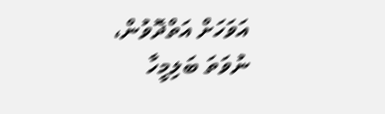އަވަހަށް އަތްދޮވުން، ނުވަތަ ބަލިމީހާ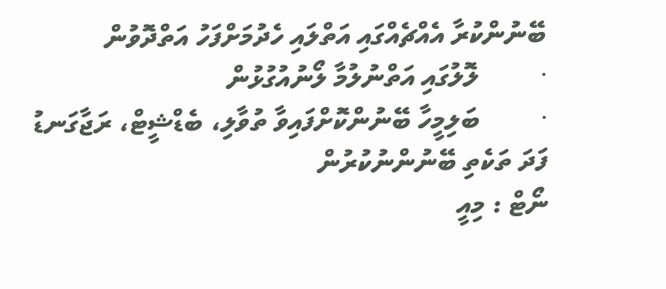ބޭނުންކުރާ އެއްޗެއްގައި އަތްލައި ހެދުމަށްފަހު އަތްދޮވުން
·         ލޮލުގައި އަތްނުލުމާ ލޯނުއުގުޅުން
·         ބަލިމީހާ ބޭނުންކޮށްފައިވާ ތުވާލި، ބެޑްޝީޓް، ރަޖާގަނޑު ފަދަ ތަކެތި ބޭނުންނުކުރުން
ނޯޓް : މިއީ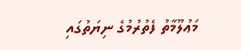މަޢުލޫމާތު ފެތުރުމުގެ ނިޔަތުގައި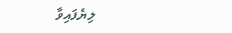ލިޔެފައިވާ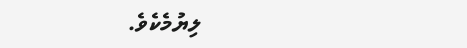ލިޔުމެކެވެ.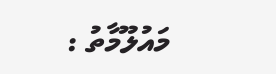މައުލޫމާތު :